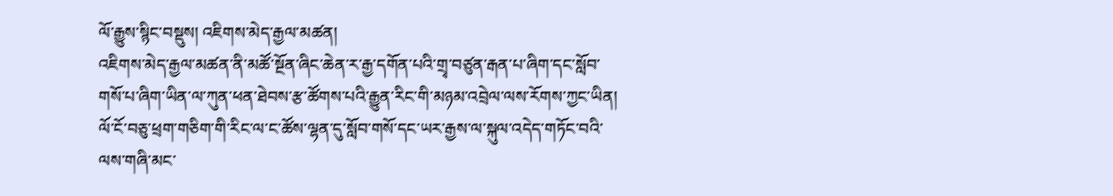ལོ་རྒྱུས་སྙིང་བསྡུས། འཇིགས་མེད་རྒྱལ་མཚན།
འཇིགས་མེད་རྒྱལ་མཚན་ནི་མཚོ་སྔོན་ཞིང་ཆེན་ར་རྒྱ་དགོན་པའི་གྲྭ་བཙུན་རྒན་པ་ཞིག་དང་སློབ་གསོ་པ་ཞིག་ཡིན་ལ་ཀུན་ཕན་ཐེབས་རྩ་ཚོགས་པའི་རྒྱུན་རིང་གི་མཉམ་འབྲེལ་ལས་རོགས་ཀྱང་ཡིན། ལོ་ངོ་བཅུ་ཕྲག་གཅིག་གི་རིང་ལ་ང་ཚོས་ལྷན་དུ་སློབ་གསོ་དང་ཡར་རྒྱས་ལ་སྐུལ་འདེད་གཏོང་བའི་ལས་གཞི་མང་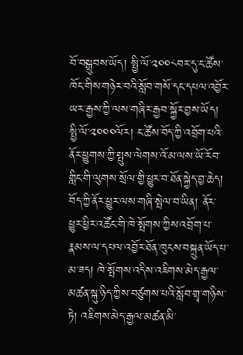བོ་བསྒྲུབས་ཡོད། སྤྱི་ལོ་༢༠༠༨བར་དུ་ང་ཚོས་ཁོང་གིས་གཉེར་བའི་སློབ་གསོ་དང་དཔལ་འབྱོར་ཡར་རྒྱས་ཀྱི་ལས་གཞིར་རྒྱབ་སྐྱོར་བྱས་ཡོད། སྤྱི་ལོ་༢༠༠༠ལོར། ང་ཚོས་བོད་ཀྱི་འབྲོག་པའི་ནོར་ཕྱུགས་ཀྱི་སྤུས་ལེགས་འོ་མ་ལས་ཡོ་རོབ་གླིང་གི་ལུགས་སྲོལ་གྱི་ཕྱུར་བ་ཐོན་སྐྱེད་བྱ་ཆེད། བོད་ཀྱི་ནོར་ཕྱུར་ལས་གཞི་སྤེལ་བ་ཡིན། ནོར་ཕྱུར་ཕྱིར་འཚོང་གི་ཁེ་སྤོགས་ཀྱིས་འབྲོག་པ་རྣམས་ལ་དཔལ་འབྱོར་ཐོན་ཁུངས་བསྐྲུན་ཡོད་པ་མ་ཟད། ཁེ་སྤོགས་འདིས་འཇིགས་མེད་རྒྱལ་མཚན་སྐུ་ཉིད་ཀྱིས་བཙུགས་པའི་སློབ་གྲྭ་གཉིས་ཏེ། འཇིགས་མེད་རྒྱལ་མཚན་མི་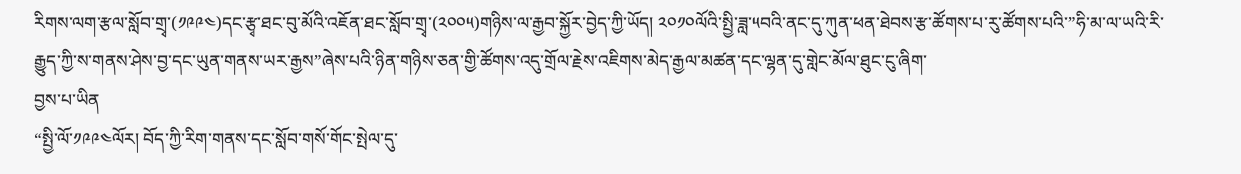རིགས་ལག་རྩལ་སློབ་གྲྭ་(༡༩༩༤)དང་རྩྭ་ཐང་བུ་མོའི་འཇོན་ཐང་སློབ་གྲྭ་(༢༠༠༥)གཉིས་ལ་རྒྱབ་སྐྱོར་བྱེད་ཀྱི་ཡོད། ༢༠༡༠ལོའི་སྤྱི་ཟླ་༥བའི་ནང་དུ་ཀུན་ཕན་ཐེབས་རྩ་ཚོགས་པ་རུ་ཚོགས་པའི་”ཧི་མ་ལ་ཡའི་རི་རྒྱུད་ཀྱི་ས་གནས་ཤེས་བྱ་དང་ཡུན་གནས་ཡར་རྒྱས”ཞེས་པའི་ཉིན་གཉིས་ཅན་གྱི་ཚོགས་འདུ་གྲོལ་རྗེས་འཇིགས་མེད་རྒྱལ་མཚན་དང་ལྷན་དུ་གླེང་མོལ་ཐུང་ངུ་ཞིག་
བྱས་པ་ཡིན
“སྤྱི་ལོ་༡༩༩༤ལོར། བོད་ཀྱི་རིག་གནས་དང་སློབ་གསོ་གོང་སྤེལ་དུ་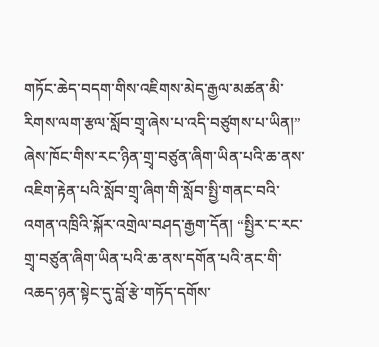གཏོང་ཆེད་བདག་གིས་འཇིགས་མེད་རྒྱལ་མཚན་མི་རིགས་ལག་རྩལ་སློབ་གྲྭ་ཞེས་པ་འདི་བཙུགས་པ་ཡིན།” ཞེས་ཁོང་གིས་རང་ཉིན་གྲྭ་བཙུན་ཞིག་ཡིན་པའི་ཆ་ནས་འཇིག་རྟེན་པའི་སློབ་གྲྭ་ཞིག་གི་སློབ་སྤྱི་གནང་བའི་འགན་འཁྲིའི་སྐོར་འགྲེལ་བཤད་རྒྱག་དོན། “སྤྱིར་ང་རང་གྲྭ་བཙུན་ཞིག་ཡིན་པའི་ཆ་ནས་དགོན་པའི་ནང་གི་འཆད་ཉན་སྟེང་དུ་བློ་རྩེ་གཏོད་དགོས་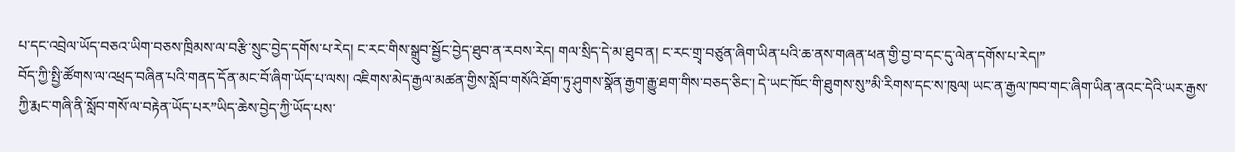པ་དང་འབྲེལ་ཡོད་བཅའ་ཡིག་བཅས་ཁྲིམས་ལ་བརྩི་སྲུང་བྱེད་དགོས་པ་རེད། ང་རང་གིས་སྒྲུབ་སྦྱོང་བྱེད་ཐུབ་ན་རབས་རེད། གལ་སྲིད་དེ་མ་ཐུབ་ན། ང་རང་གྲྭ་བཙུན་ཞིག་ཡིན་པའི་ཆ་ནས་གཞན་ཕན་གྱི་བྱ་བ་དང་དུ་ལེན་དགོས་པ་རེད།”
བོད་ཀྱི་སྤྱི་ཚོགས་ལ་འཕྲད་བཞིན་པའི་གནད་དོན་མང་བོ་ཞིག་ཡོད་པ་ལས། འཇིགས་མེད་རྒྱལ་མཚན་གྱིས་སློབ་གསོའི་ཐོག་ཏུ་ཤུགས་སྣོན་རྒྱག་རྒྱུ་ཐག་གིས་བཅད་ཅིང་། དེ་ཡང་ཁོང་གི་ཐུགས་སུ”མི་རིགས་དང་ས་ཁུལ། ཡང་ན་རྒྱལ་ཁབ་གང་ཞིག་ཡིན་ནའང་དེའི་ཡར་རྒྱས་ཀྱི་རྨང་གཞི་ནི་སློབ་གསོ་ལ་བརྟེན་ཡོད་པར”ཡིད་ཆེས་བྱེད་ཀྱི་ཡོད་པས་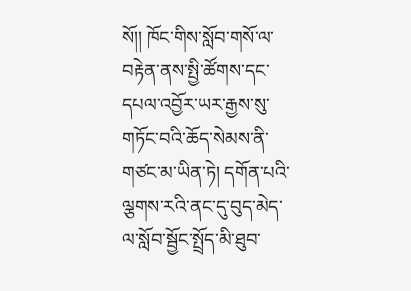སོ།། ཁོང་གིས་སློབ་གསོ་ལ་བརྟེན་ནས་སྤྱི་ཚོགས་དང་དཔལ་འབྱོར་ཡར་རྒྱས་སུ་གཏོང་བའི་ཆོད་སེམས་ནི་གཙང་མ་ཡིན་ཏེ། དགོན་པའི་ལྕགས་རའི་ནང་དུ་བུད་མེད་ལ་སློབ་སྦྱོང་སྤྲོད་མི་ཐུབ་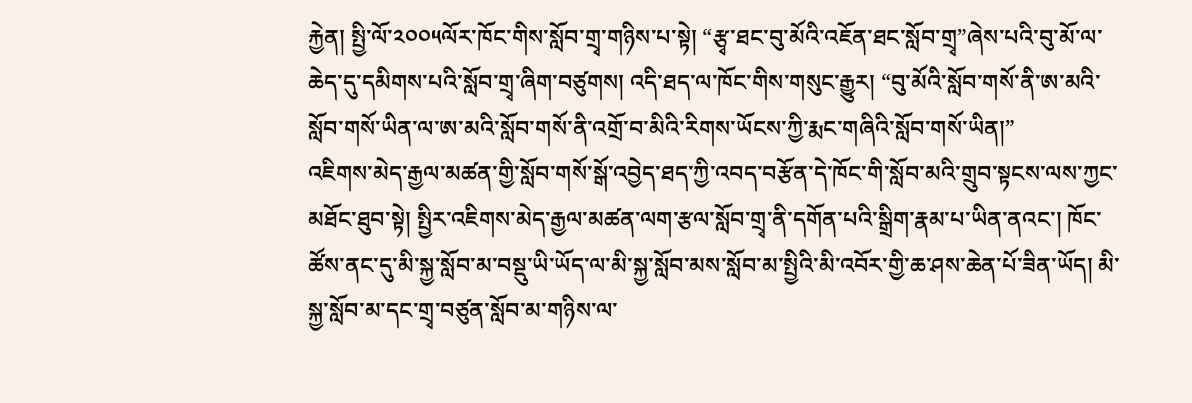རྐྱེན། སྤྱི་ལོ་༢༠༠༥ལོར་ཁོང་གིས་སློབ་གྲྭ་གཉིས་པ་སྟེ། “རྩྭ་ཐང་བུ་མོའི་འཇོན་ཐང་སློབ་གྲྭ”ཞེས་པའི་བུ་མོ་ལ་ཆེད་དུ་དམིགས་པའི་སློབ་གྲྭ་ཞིག་བཙུགས། འདི་ཐད་ལ་ཁོང་གིས་གསུང་རྒྱུར། “བུ་མོའི་སློབ་གསོ་ནི་ཨ་མའི་སློབ་གསོ་ཡིན་ལ་ཨ་མའི་སློབ་གསོ་ནི་འགྲོ་བ་མིའི་རིགས་ཡོངས་ཀྱི་རྨང་གཞིའི་སློབ་གསོ་ཡིན།”
འཇིགས་མེད་རྒྱལ་མཚན་གྱི་སློབ་གསོ་སྒོ་འབྱེད་ཐད་ཀྱི་འབད་བརྩོན་དེ་ཁོང་གི་སློབ་མའི་གྲུབ་སྟངས་ལས་ཀྱང་མཐོང་ཐུབ་སྟེ། སྤྱིར་འཇིགས་མེད་རྒྱལ་མཚན་ལག་རྩལ་སློབ་གྲྭ་ནི་དགོན་པའི་སྒྲིག་རྣམ་པ་ཡིན་ནའང་། ཁོང་ཚོས་ནང་དུ་མི་སྐྱ་སློབ་མ་བསྡུ་ཡི་ཡོད་ལ་མི་སྐྱ་སློབ་མས་སློབ་མ་སྤྱིའི་མི་འབོར་གྱི་ཆ་ཤས་ཆེན་པོ་ཟིན་ཡོད། མི་སྐྱ་སློབ་མ་དང་གྲྭ་བཙུན་སློབ་མ་གཉིས་ལ་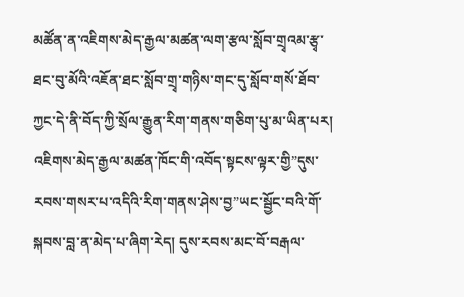མཚོན་ན་འཇིགས་མེད་རྒྱལ་མཚན་ལག་རྩལ་སློབ་གྲྭའམ་རྩྭ་ཐང་བུ་མོའི་འཇོན་ཐང་སློབ་གྲྭ་གཉིས་གང་དུ་སློབ་གསོ་ཐོབ་ཀྱང་དེ་ནི་བོད་ཀྱི་སྲོལ་རྒྱུན་རིག་གནས་གཅིག་པུ་མ་ཡིན་པར། འཇིགས་མེད་རྒྱལ་མཚན་ཁོང་གི་འབོད་སྟངས་ལྟར་གྱི”དུས་རབས་གསར་པ་འདིའི་རིག་གནས་ཤེས་བྱ”ཡང་སྦྱོང་བའི་གོ་སྐབས་བླ་ན་མེད་པ་ཞིག་རེད། དུས་རབས་མང་བོ་བརྒལ་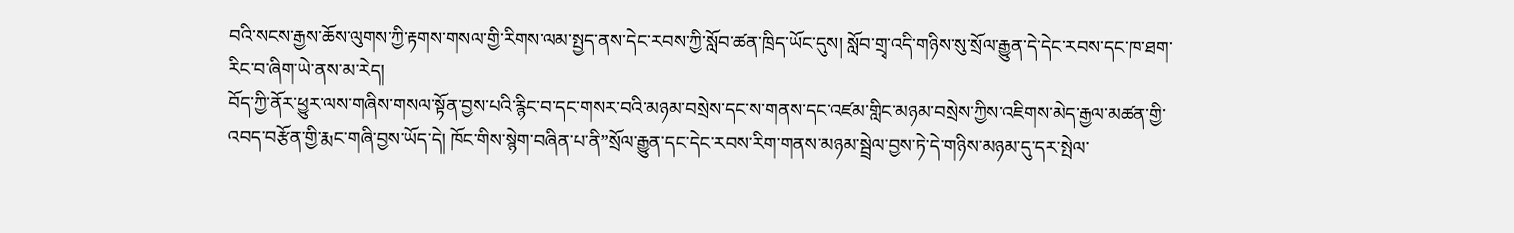བའི་སངས་རྒྱས་ཆོས་ལུགས་ཀྱི་རྟགས་གསལ་གྱི་རིགས་ལམ་སྤྱད་ནས་དེང་རབས་ཀྱི་སློབ་ཚན་ཁྲིད་ཡོང་དུས། སློབ་གྲྭ་འདི་གཉིས་སུ་སྲོལ་རྒྱུན་དེ་དེང་རབས་དང་ཁ་ཐག་རིང་བ་ཞིག་ཡེ་ནས་མ་རེད།
བོད་ཀྱི་ནོར་ཕྱུར་ལས་གཞིས་གསལ་སྟོན་བྱས་པའི་རྙིང་བ་དང་གསར་བའི་མཉམ་བསྲེས་དང་ས་གནས་དང་འཛམ་གླིང་མཉམ་བསྲེས་ཀྱིས་འཇིགས་མེད་རྒྱལ་མཚན་གྱི་འབད་བརྩོན་གྱི་རྨང་གཞི་བྱས་ཡོད་དེ། ཁོང་གིས་སྙེག་བཞིན་པ་ནི”སྲོལ་རྒྱུན་དང་དེང་རབས་རིག་གནས་མཉམ་སྦྲེལ་བྱས་ཏེ་དེ་གཉིས་མཉམ་དུ་དར་སྤེལ་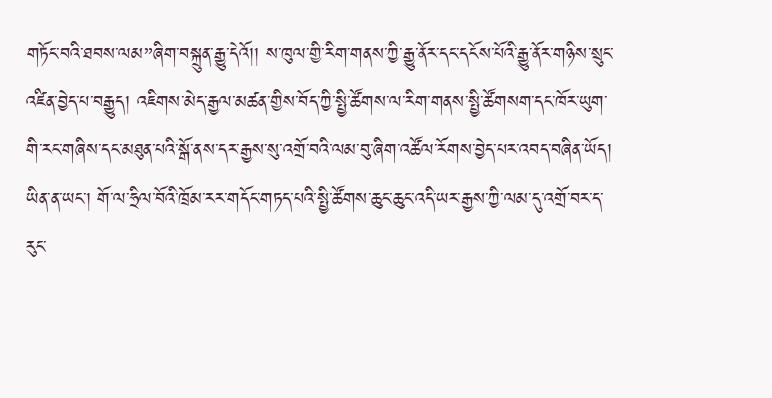གཏོང་བའི་ཐབས་ལམ”ཞིག་བསྐྲུན་རྒྱུ་དེའོ།། ས་ཁུལ་གྱི་རིག་གནས་ཀྱི་རྒྱུ་ནོར་དང་དངོས་པོའི་རྒྱུ་ནོར་གཉིས་སྲུང་འཛིན་བྱེད་པ་བརྒྱུད། འཇིགས་མེད་རྒྱལ་མཚན་གྱིས་བོད་ཀྱི་སྤྱི་ཚོགས་ལ་རིག་གནས་སྤྱི་ཚོགསག་དང་ཁོར་ཡུག་གི་རང་གཞིས་དང་མཐུན་པའི་སྒོ་ནས་དར་རྒྱས་སུ་འགྲོ་བའི་ལམ་བུ་ཞིག་འཚོལ་རོགས་བྱེད་པར་འབད་བཞིན་ཡོད།
ཡིན་ན་ཡང་། གོ་ལ་ཧྲིལ་བོའི་ཁྲོམ་རར་གདོང་གཏད་པའི་སྤྱི་ཚོགས་ཆུང་ཆུང་འདི་ཡར་རྒྱས་ཀྱི་ལམ་དུ་འགྲོ་བར་ད་རུང་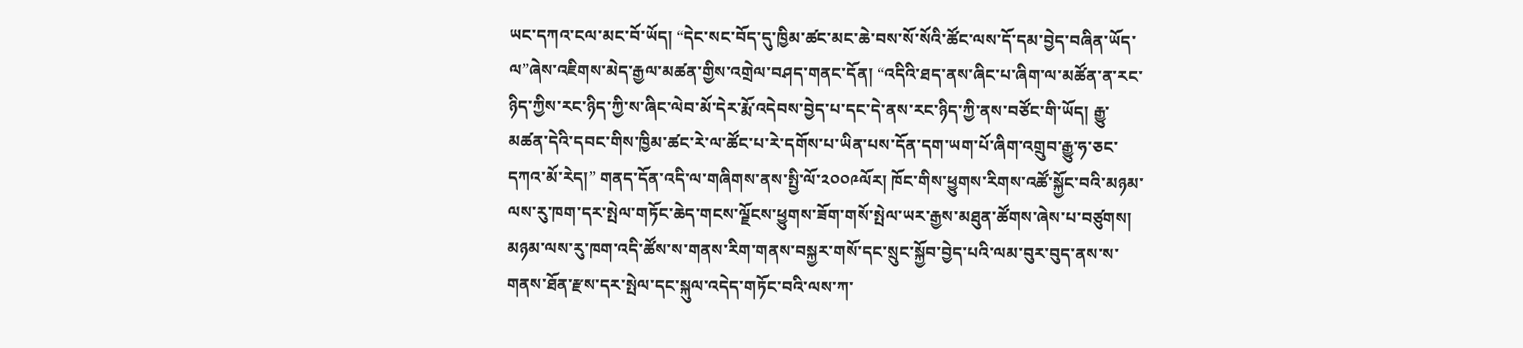ཡང་དཀའ་ངལ་མང་བོ་ཡོད། “དེང་སང་བོད་དུ་ཁྱིམ་ཚང་མང་ཆེ་བས་སོ་སོའི་ཚོང་ལས་དོ་དམ་བྱེད་བཞིན་ཡོད་ལ”ཞེས་འཇིགས་མེད་རྒྱལ་མཚན་གྱིས་འགྲེལ་བཤད་གནང་དོན། “འདིའི་ཐད་ནས་ཞིང་པ་ཞིག་ལ་མཚོན་ན་རང་ཉིད་ཀྱིས་རང་ཉིད་ཀྱི་ས་ཞིང་ལེབ་མོ་དེར་རྨོ་འདེབས་བྱེད་པ་དང་དེ་ནས་རང་ཉིད་ཀྱི་ནས་བཙོང་གི་ཡོད། རྒྱུ་མཚན་དེའི་དབང་གིས་ཁྱིམ་ཚང་རེ་ལ་ཚོང་པ་རེ་དགོས་པ་ཡིན་པས་དོན་དག་ཡག་པོ་ཞིག་འགྲུབ་རྒྱུ་ཧ་ཅང་དཀའ་མོ་རེད།” གནད་དོན་འདི་ལ་གཞིགས་ནས་སྤྱི་ལོ་༢༠༠༩ལོར། ཁོང་གིས་ཕྱུགས་རིགས་འཚོ་སྐྱོང་བའི་མཉམ་ལས་རུ་ཁག་དར་སྤེལ་གཏོང་ཆེད་གངས་ལྗོངས་ཕྱུགས་ཟོག་གསོ་སྤེལ་ཡར་རྒྱས་མཐུན་ཚོགས་ཞེས་པ་བཙུགས། མཉམ་ལས་རུ་ཁག་འདི་ཚོས་ས་གནས་རིག་གནས་བསྐྱར་གསོ་དང་སྲུང་སྐྱོབ་བྱེད་པའི་ལམ་བུར་བུད་ནས་ས་གནས་ཐོན་རྫས་དར་སྤེལ་དང་སྐུལ་འདེད་གཏོང་བའི་ལས་ཀ་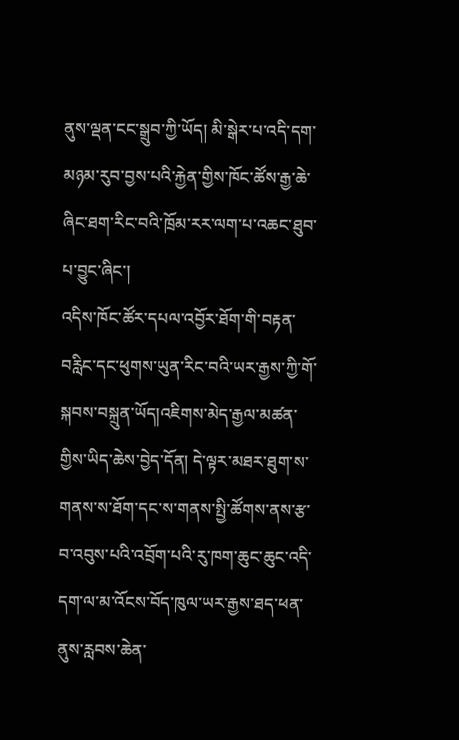ནུས་ལྡན་ངང་སྒྲུབ་ཀྱི་ཡོད། མི་སྒེར་པ་འདི་དག་མཉམ་རུབ་བྱས་པའི་རྐྱེན་གྱིས་ཁོང་ཚོས་རྒྱ་ཆེ་ཞིང་ཐག་རིང་བའི་ཁྲོམ་རར་ལག་པ་འཆང་ཐུབ་པ་བྱུང་ཞིང་།
འདིས་ཁོང་ཚོར་དཔལ་འབྱོར་ཐོག་གི་བརྟན་བརླིང་དང་ཕུགས་ཡུན་རིང་བའི་ཡར་རྒྱས་ཀྱི་གོ་སྐབས་བསྐྲུན་ཡོད།འཇིགས་མེད་རྒྱལ་མཚན་གྱིས་ཡིད་ཆེས་བྱེད་དོན། དེ་ལྟར་མཐར་ཐུག་ས་གནས་ས་ཐོག་དང་ས་གནས་སྤྱི་ཚོགས་ནས་རྩ་བ་འབུས་པའི་འབྲོག་པའི་རུ་ཁག་ཆུང་ཆུང་འདི་དག་ལ་མ་འོངས་བོད་ཁུལ་ཡར་རྒྱས་ཐད་ཕན་ནུས་རླབས་ཆེན་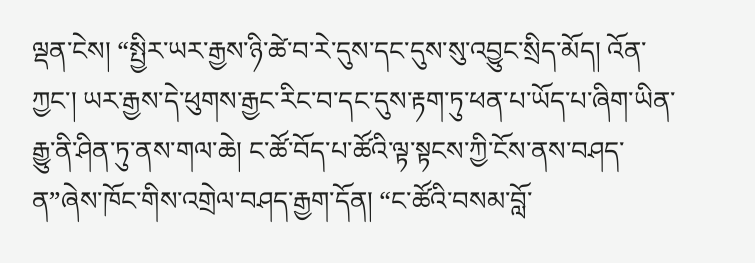ལྡན་ངེས། “སྤྱིར་ཡར་རྒྱས་ཉི་ཚེ་བ་རེ་དུས་དང་དུས་སུ་འབྱུང་སྲིད་མོད། འོན་ཀྱང་། ཡར་རྒྱས་དེ་ཕུགས་རྒྱང་རིང་བ་དང་དུས་རྟག་ཏུ་ཕན་པ་ཡོད་པ་ཞིག་ཡིན་རྒྱུ་ནི་ཤིན་ཏུ་ནས་གལ་ཆེ། ང་ཚོ་བོད་པ་ཚོའི་ལྟ་སྟངས་ཀྱི་ངོས་ནས་བཤད་ན”ཞེས་ཁོང་གིས་འགྲེལ་བཤད་རྒྱག་དོན། “ང་ཚོའི་བསམ་བློ་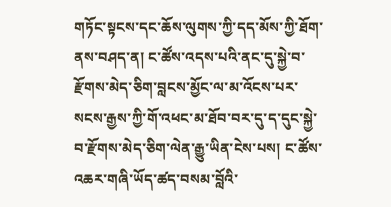གཏོང་སྟངས་དང་ཆོས་ལུགས་ཀྱི་དད་མོས་ཀྱི་ཐོག་ནས་བཤད་ན། ང་ཚོས་འདས་པའི་ནང་དུ་སྐྱེ་བ་རྫོགས་མེད་ཅིག་བླངས་མྱོང་ལ་མ་འོངས་པར་སངས་རྒྱས་ཀྱི་གོ་འཕང་མ་ཐོབ་བར་དུ་ད་དུང་སྐྱེ་བ་རྫོགས་མེད་ཅིག་ལེན་རྒྱུ་ཡིན་ངེས་པས། ང་ཚོས་འཆར་གཞི་ཡོད་ཚད་བསམ་བློའི་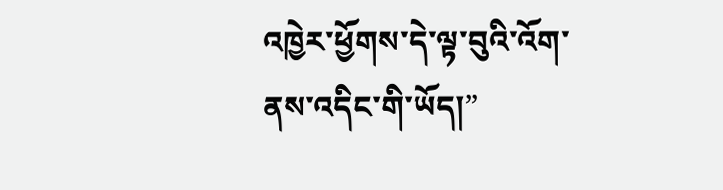འཁྱེར་ཕྱོགས་དེ་ལྟ་བུའི་འོག་ནས་འདིང་གི་ཡོད།”